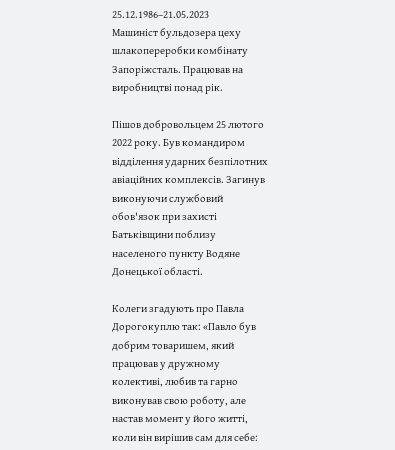25.12.1986–21.05.2023
Машиніст бульдозера цеху шлакопереробки комбінату Запоріжсталь. Працював на виробництві понад рік.

Пішов добровольцем 25 лютого 2022 року. Був командиром відділення ударних безпілотних авіаційних комплексів. Загинув виконуючи службовий обов'язок при захисті Батьківщини поблизу населеного пункту Водяне Донецької області.

Колеги згадують про Павла Дорогокуплю так: «Павло був добрим товаришем, який працював у дружному колективі, любив та гарно виконував свою роботу, але настав момент у його житті, коли він вирішив сам для себе: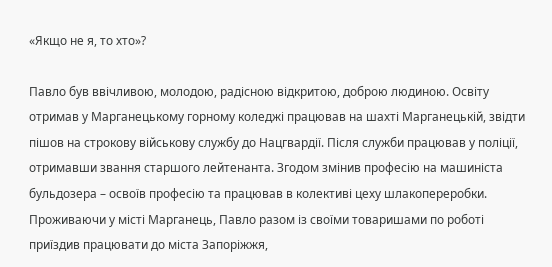«Якщо не я, то хто»?

Павло був ввічливою, молодою, радісною відкритою, доброю людиною. Освіту отримав у Марганецькому горному коледжі працював на шахті Марганецькій, звідти пішов на строкову військову службу до Нацгвардії. Після служби працював у поліції, отримавши звання старшого лейтенанта. Згодом змінив професію на машиніста бульдозера – освоїв професію та працював в колективі цеху шлакопереробки. Проживаючи у місті Марганець, Павло разом із своїми товаришами по роботі приїздив працювати до міста Запоріжжя,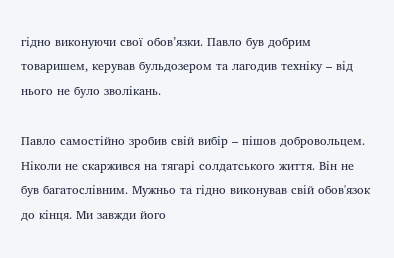гідно виконуючи свої обов’язки. Павло був добрим товаришем, керував бульдозером та лагодив техніку – від нього не було зволікань.

Павло самостійно зробив свій вибір – пішов добровольцем. Ніколи не скаржився на тягарі солдатського життя. Він не був багатослівним. Мужньо та гідно виконував свій обов'язок до кінця. Ми завжди його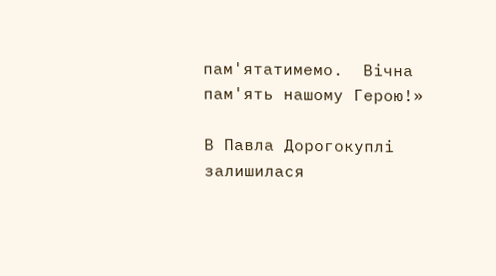пам'ятатимемо.  Вічна пам'ять нашому Герою!»

В Павла Дорогокуплі залишилася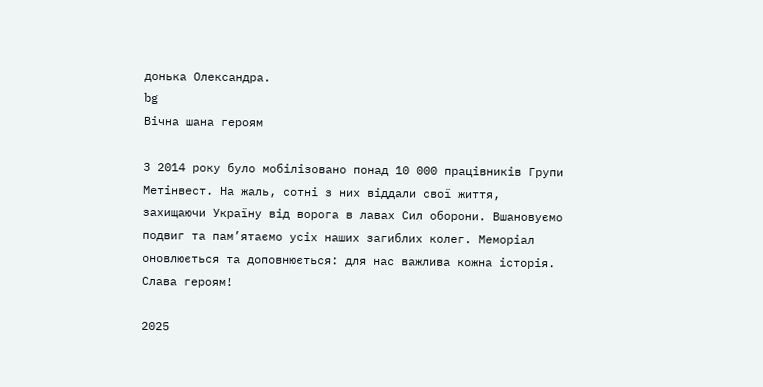донька Олександра.
bg
Вічна шана героям

З 2014 року було мобілізовано понад 10 000 працівників Групи Метінвест. На жаль, сотні з них віддали свої життя, захищаючи Україну від ворога в лавах Сил оборони. Вшановуємо подвиг та пам’ятаємо усіх наших загиблих колег. Меморіал оновлюється та доповнюється: для нас важлива кожна історія. Слава героям!

2025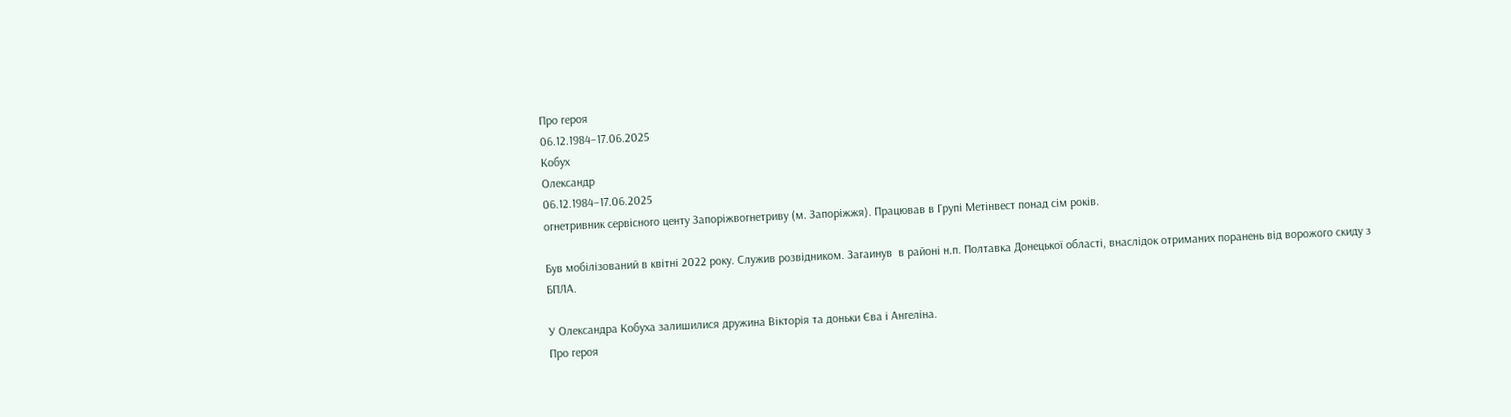Про героя
06.12.1984–17.06.2025
Кобух
Олександр
06.12.1984–17.06.2025
огнетривник сервісного центу Запоріжвогнетриву (м. Запоріжжя). Працював в Групі Метінвест понад сім років.

Був мобілізований в квітні 2022 року. Служив розвідником. Загаинув  в районі н.п. Полтавка Донецької області, внаслідок отриманих поранень від ворожого скиду з БПЛА.

У Олександра Кобуха залишилися дружина Вікторія та доньки Єва і Ангеліна.
Про героя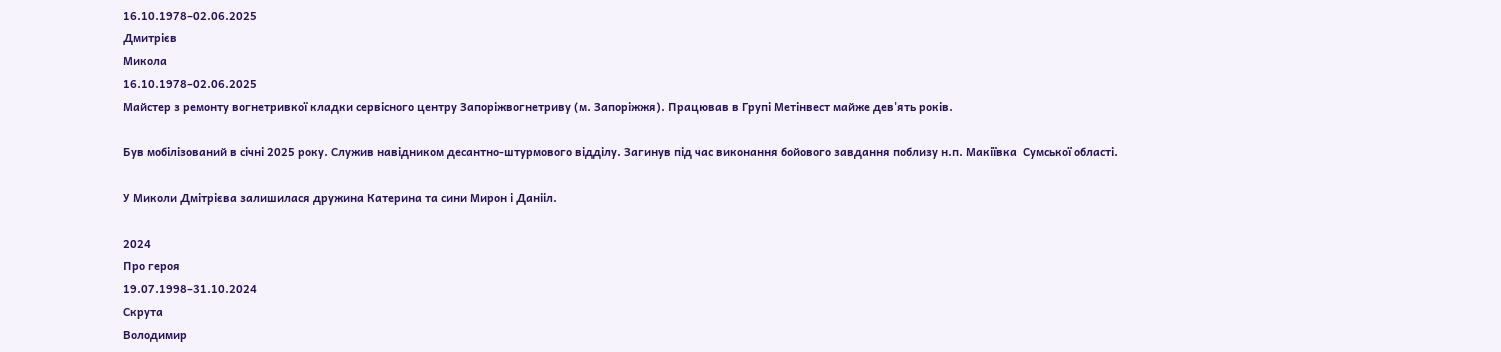16.10.1978–02.06.2025
Дмитрієв
Микола
16.10.1978–02.06.2025
Майстер з ремонту вогнетривкої кладки сервісного центру Запоріжвогнетриву (м. Запоріжжя). Працював в Групі Метінвест майже дев'ять років.

Був мобілізований в січні 2025 року. Служив навідником десантно-штурмового відділу. Загинув під час виконання бойового завдання поблизу н.п. Макіївка  Сумської області.

У Миколи Дмітрієва залишилася дружина Катерина та сини Мирон і Данііл.

2024
Про героя
19.07.1998–31.10.2024
Скрута
Володимир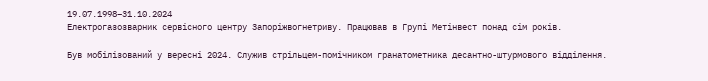19.07.1998–31.10.2024
Електрогазозварник сервісного центру Запоріжвогнетриву. Працював в Групі Метінвест понад сім років.

Був мобілізований у вересні 2024. Служив стрільцем-помічником гранатометника десантно-штурмового відділення.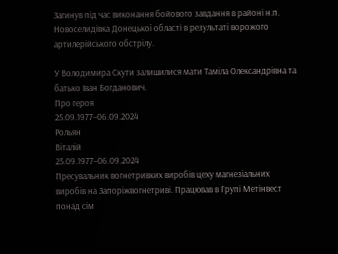Загинув під час виконання бойового завдання в районі н.п. Новоселидівка Донецької області в результаті ворожого артилерійського обстрілу.

У Володимира Скути залишилися мати Таміла Олександрівна та батько Іван Богданович.
Про героя
25.09.1977–06.09.2024
Рольян
Віталій
25.09.1977–06.09.2024
Пресувальник вогнетривких виробів цеху магнезіальних виробів на Запоріжвогнетриві. Працював в Групі Метінвест понад сім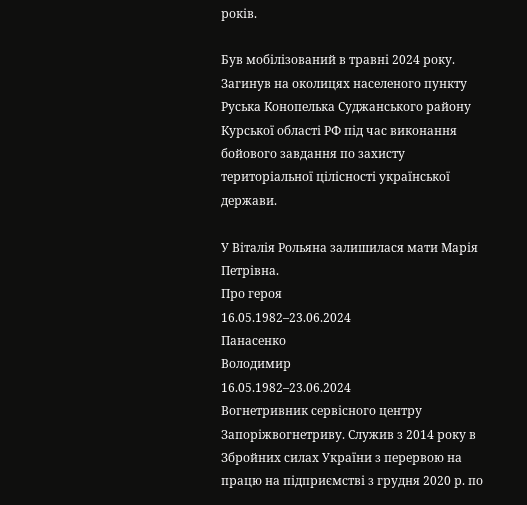років.

Був мобілізований в травні 2024 року. Загинув на околицях населеного пункту Руська Конопелька Суджанського району Курської області РФ під час виконання бойового завдання по захисту територіальної цілісності української держави.

У Віталія Рольяна залишилася мати Марія Петрівна.
Про героя
16.05.1982–23.06.2024
Панасенко
Володимир
16.05.1982–23.06.2024
Вогнетривник сервісного центру Запоріжвогнетриву. Служив з 2014 року в Збройних силах України з перервою на працю на підприємстві з грудня 2020 р. по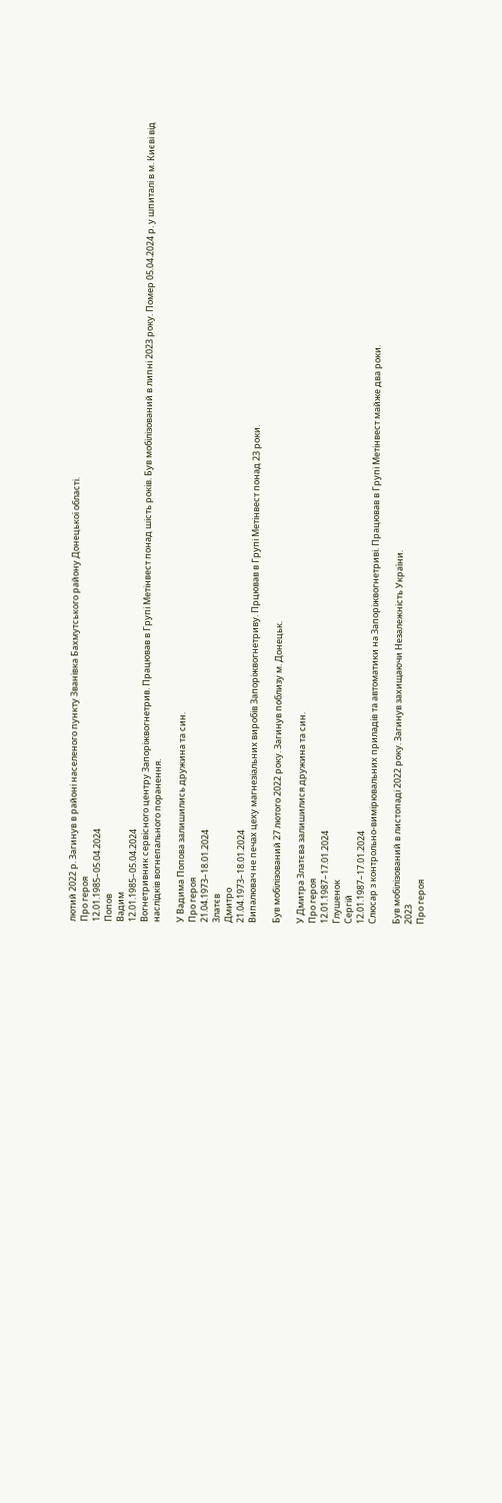лютий 2022 р. Загинув в районі населеного пункту Званівка Бахмутського району Донецької області.
Про героя
12.01.1985–05.04.2024
Попов
Вадим
12.01.1985–05.04.2024
Вогнетривник сервісного центру Запоріжвогнетрив. Працював в Групі Метінвест понад шість років. Був мобілізований в липні 2023 року. Помер 05.04.2024 р. у шпиталі в м. Києві від наслідків вогнепального поранення.

У Вадима Попова залишились дружина та син.
Про героя
21.04.1973–18.01.2024
Златєв
Дмитро
21.04.1973–18.01.2024
Випалювач не печах цеху магнезіальних виробів Запоріжвогнетриву. Прцював в Групі Метінвест понад 23 роки.

Був мобілізований 27 лютого 2022 року. Загинув поблизу м. Донецьк.

У Дмитра Златєва залишилися дружина та син.
Про героя
12.01.1987–17.01.2024
Глушенок
Сергій
12.01.1987–17.01.2024
Слюсар з контрольно-вимірювальних приладів та автоматики на Запоріжвогнетриві. Працював в Групі Метінвест майже два роки.

Був мобілізований в листопаді 2022 року. Загинув захищаючи Незалежність України.
2023
Про героя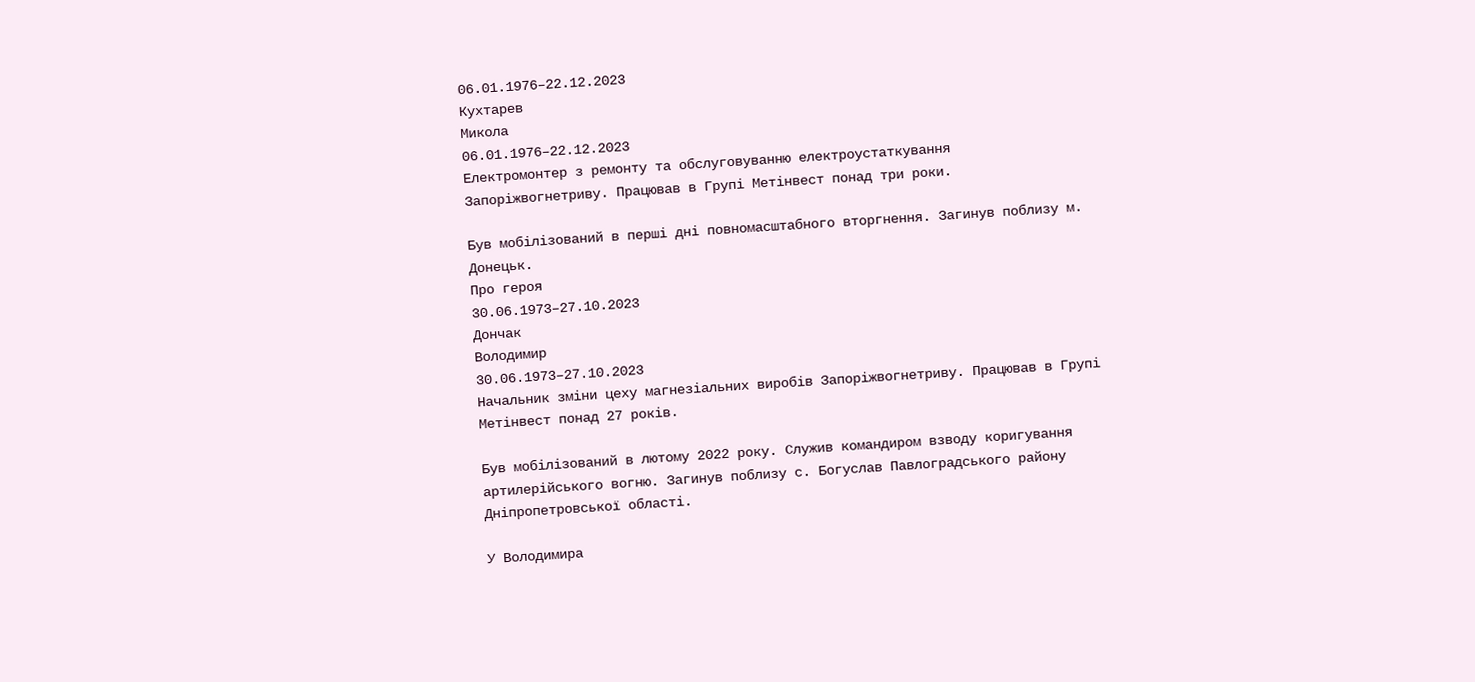06.01.1976–22.12.2023
Кухтарев
Микола
06.01.1976–22.12.2023
Електромонтер з ремонту та обслуговуванню електроустаткування Запоріжвогнетриву. Працював в Групі Метінвест понад три роки.

Був мобілізований в перші дні повномасштабного вторгнення. Загинув поблизу м. Донецьк.
Про героя
30.06.1973–27.10.2023
Дончак
Володимир
30.06.1973–27.10.2023
Начальник зміни цеху магнезіальних виробів Запоріжвогнетриву. Працював в Групі Метінвест понад 27 років.

Був мобілізований в лютому 2022 року. Служив командиром взводу коригування артилерійського вогню. Загинув поблизу с. Богуслав Павлоградського району Дніпропетровської області.

У Володимира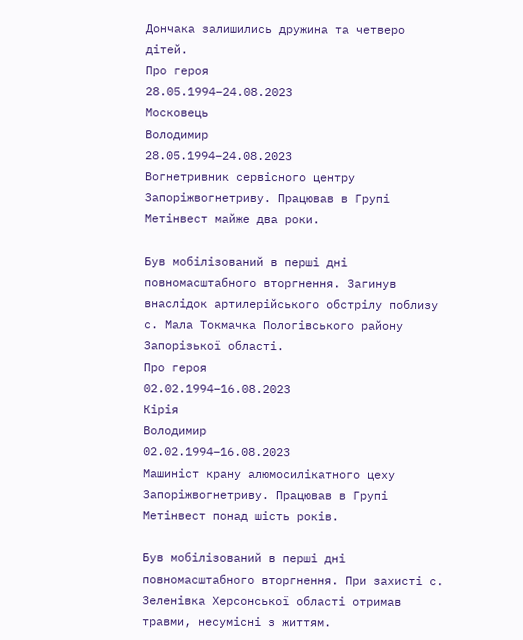Дончака залишились дружина та четверо дітей.
Про героя
28.05.1994–24.08.2023
Московець
Володимир
28.05.1994–24.08.2023
Вогнетривник сервісного центру Запоріжвогнетриву. Працював в Групі Метінвест майже два роки.

Був мобілізований в перші дні повномасштабного вторгнення. Загинув внаслідок артилерійського обстрілу поблизу с. Мала Токмачка Пологівського району Запорізької області.
Про героя
02.02.1994–16.08.2023
Кірія
Володимир
02.02.1994–16.08.2023
Машиніст крану алюмосилікатного цеху Запоріжвогнетриву. Працював в Групі Метінвест понад шість років.

Був мобілізований в перші дні повномасштабного вторгнення. При захисті с. Зеленівка Херсонської області отримав травми, несумісні з життям.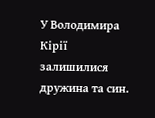У Володимира Кірії залишилися дружина та син.